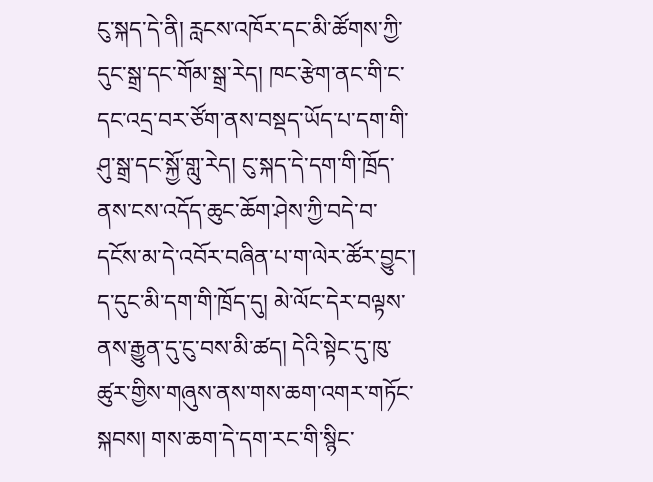ངུ་སྐད་དེ་ནི། རླངས་འཁོར་དང་མི་ཚོགས་ཀྱི་དུང་སྒྲ་དང་གོམ་སྒྲ་རེད། ཁང་རྩེག་ནང་གི་ང་དང་འདྲ་བར་ཙོག་ནས་བསྡད་ཡོད་པ་དག་གི་ཤུ་སྒྲ་དང་སྐྱོ་གླུ་རེད། ངུ་སྐད་དེ་དག་གི་ཁྲོད་ནས་ངས་འདོད་ཆུང་ཆོག་ཤེས་ཀྱི་བདེ་བ་དངོས་མ་དེ་འབོར་བཞིན་པ་ག་ལེར་ཚོར་བྱུང་། ད་དུང་མི་དག་གི་ཁྲོད་དུ། མེ་ལོང་དེར་བལྟས་ནས་རྒྱུན་དུ་ངུ་བས་མི་ཚད། དེའི་སྟེང་དུ་ཁུ་ཚུར་གྱིས་གཞུས་ནས་གས་ཆག་འགར་གཏོང་སྐབས། གས་ཆག་དེ་དག་རང་གི་སྙིང་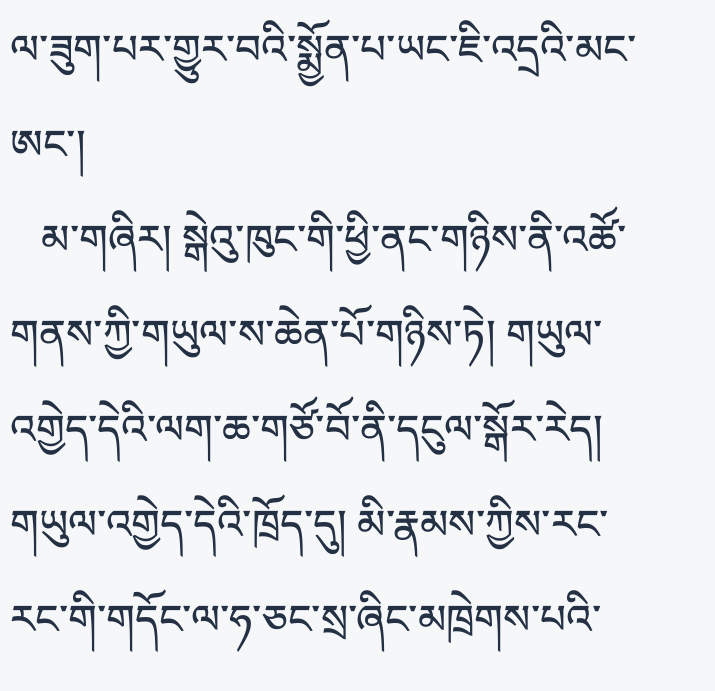ལ་ཟུག་པར་གྱུར་བའི་སྨྱོན་པ་ཡང་ཇི་འདྲའི་མང་ཨང་།
   མ་གཞིར། སྒེའུ་ཁུང་གི་ཕྱི་ནང་གཉིས་ནི་འཚོ་གནས་ཀྱི་གཡུལ་ས་ཆེན་པོ་གཉིས་ཏེ། གཡུལ་འགྱེད་དེའི་ལག་ཆ་གཙོ་བོ་ནི་དངུལ་སྒོར་རེད། གཡུལ་འགྱེད་དེའི་ཁྲོད་དུ། མི་རྣམས་ཀྱིས་རང་རང་གི་གདོང་ལ་ཧ་ཅང་སྲ་ཞིང་མཁྲེགས་པའི་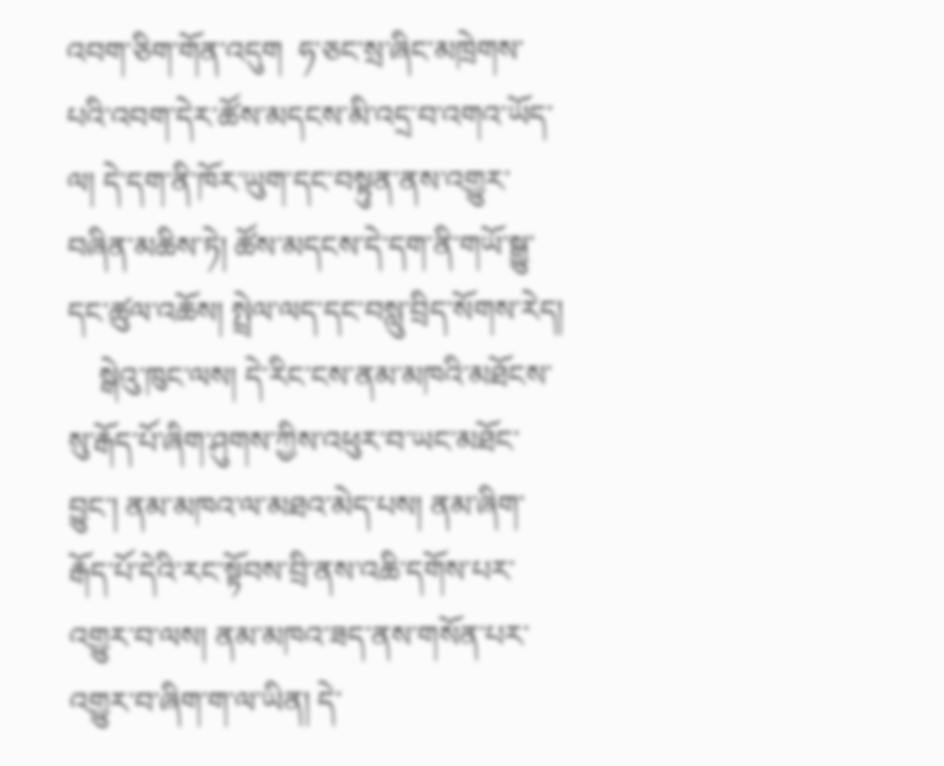འབག་ཅིག་གོན་འདུག  ཧ་ཅང་སྲ་ཞིང་མཁྲེགས་པའི་འབག་དེར་ཚོས་མདངས་མི་འདྲ་བ་འགའ་ཡོད་ལ། དེ་དག་ནི་ཁོར་ཡུག་དང་བསྟུན་ནས་འགྱུར་བཞིན་མཆིས་ཏེ། ཚོས་མདངས་དེ་དག་ནི་གཡོ་སྒྱུ་དང་ཚུལ་འཆོས། སྤྲེལ་ལད་དང་བསླུ་བྲིད་སོགས་རེད།
    སྒེའུ་ཁུང་ལས། དེ་རིང་ངས་ནམ་མཁའི་མཐོངས་སུ་རྒོད་པོ་ཞིག་ཤུགས་ཀྱིས་འཕུར་བ་ཡང་མཐོང་བྱུང་། ནམ་མཁའ་ལ་མཐའ་མེད་པས། ནམ་ཞིག་རྒོད་པོ་དེའི་རང་སྟོབས་བྲི་ནས་འཆི་དགོས་པར་འགྱུར་བ་ལས། ནམ་མཁའ་ཟད་ནས་གསོན་པར་འགྱུར་བ་ཞིག་ག་ལ་ཡིན། དེ་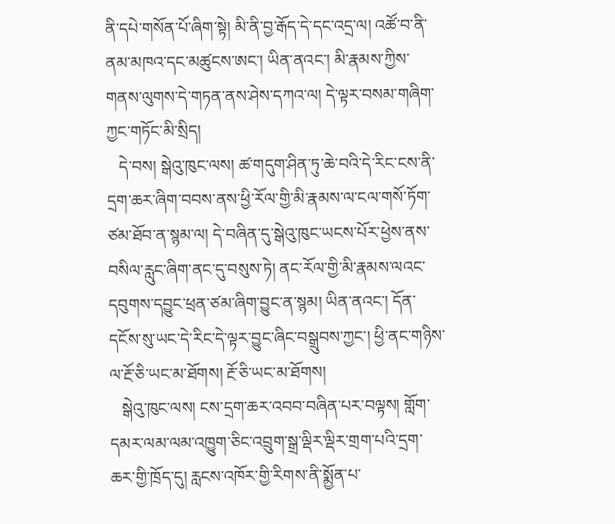ནི་དཔེ་གསོན་པོ་ཞིག་སྟེ། མི་ནི་བྱ་རྒོད་དེ་དང་འདྲ་ལ། འཚོ་བ་ནི་ནམ་མཁའ་དང་མཚུངས་ཨང་། ཡིན་ནའང་། མི་རྣམས་ཀྱིས་གནས་ལུགས་དེ་གཏན་ནས་ཤེས་དཀའ་ལ། དེ་ལྟར་བསམ་གཞིག་ཀྱང་གཏོང་མི་སྲིད།
   དེ་བས། སྒེའུ་ཁུང་ལས། ཚ་གདུག་ཤིན་ཏུ་ཆེ་བའི་དེ་རིང་ངས་ནི་དྲག་ཆར་ཞིག་བབས་ནས་ཕྱི་རོལ་གྱི་མི་རྣམས་ལ་ངལ་གསོ་ཏོག་ཙམ་ཐོབ་ན་སྙམ་ལ། དེ་བཞིན་དུ་སྒེའུ་ཁུང་ཡངས་པོར་ཕྱེས་ནས་བསིལ་རླུང་ཞིག་ནང་དུ་བསུས་ཏེ། ནང་རོལ་གྱི་མི་རྣམས་ལའང་དབུགས་དབྱུང་ཕྲན་ཙམ་ཞིག་བྱུང་ན་སྙམ། ཡིན་ནའང་། དོན་དངོས་སུ་ཡང་དེ་རིང་དེ་ལྟར་བྱུང་ཞིང་བསྒྲུབས་ཀྱང་། ཕྱི་ནང་གཉིས་ལ་རྔོ་ཅི་ཡང་མ་ཐོགས། རྔོ་ཅི་ཡང་མ་ཐོགས།
   སྒེའུ་ཁུང་ལས། ངས་དྲག་ཆར་འབབ་བཞིན་པར་བལྟས། གློག་དམར་ལམ་ལམ་འཁྱུག་ཅིང་འབྲུག་སྒྲ་ལྡིར་ལྡིར་གྲག་པའི་དྲག་ཆར་གྱི་ཁྲོད་དུ། རླངས་འཁོར་གྱི་རིགས་ནི་སྨྱོན་པ་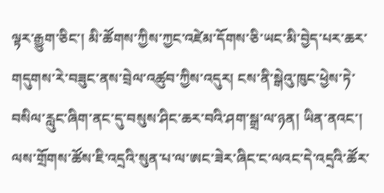ལྟར་རྒྱུག་ཅིང་། མི་ཚོགས་ཀྱིས་ཀྱང་འཛེམ་དོགས་ཅི་ཡང་མི་བྱེད་པར་ཆར་གདུགས་རེ་བཟུང་ནས་བྲེལ་འཚུབ་ཀྱིས་འདུར། ངས་ནི་སྒེའུ་ཁུང་ཕྱེས་ཏེ་བསིལ་རླུང་ཞིག་ནང་དུ་བསུས་ཤིང་ཆར་བའི་ཤག་སྒྲ་ལ་ཉན། ཡིན་ནའང་། ལས་གྲོགས་ཚོས་ཇི་འདྲའི་སུན་པ་ལ་ཨང་ཟེར་ཞིང་ང་ལའང་དེ་འདྲའི་ཚོར་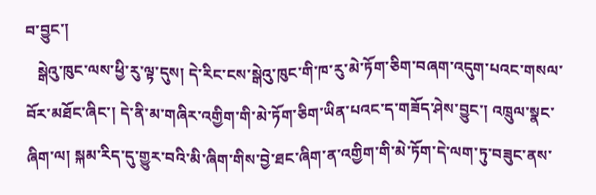བ་བྱུང་།
   སྒེའུ་ཁུང་ལས་ཕྱི་རུ་ལྟ་དུས། དེ་རིང་ངས་སྒེའུ་ཁུང་གི་ཁ་རུ་མེ་ཏོག་ཅིག་བཞག་འདུག་པའང་གསལ་བོར་མཐོང་ཞིང་། དེ་ནི་མ་གཞིར་འགྱིག་གི་མེ་ཏོག་ཅིག་ཡིན་པའང་ད་གཟོད་ཤེས་བྱུང་། འཁྲུལ་སྣང་ཞིག་ལ། སྐམ་རིད་དུ་གྱུར་བའི་མི་ཞིག་གིས་བྱེ་ཐང་ཞིག་ན་འགྱིག་གི་མེ་ཏོག་དེ་ལག་ཏུ་བཟུང་ནས་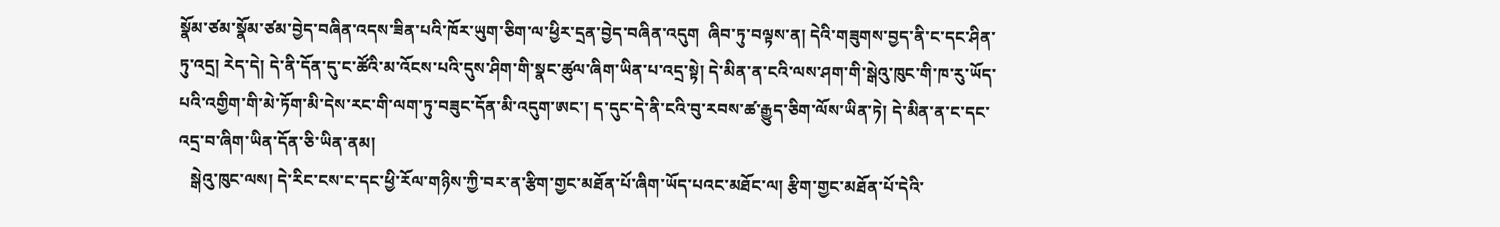སྣོམ་ཙམ་སྣོམ་ཙམ་བྱེད་བཞིན་འདས་ཟིན་པའི་ཁོར་ཡུག་ཅིག་ལ་ཕྱིར་དྲན་བྱེད་བཞིན་འདུག  ཞིབ་ཏུ་བལྟས་ན། དེའི་གཟུགས་བྱད་ནི་ང་དང་ཤིན་ཏུ་འདྲ། རེད་དེ། དེ་ནི་དོན་དུ་ང་ཚོའི་མ་འོངས་པའི་དུས་ཤིག་གི་སྣང་ཚུལ་ཞིག་ཡིན་པ་འདྲ་སྟེ། དེ་མིན་ན་ངའི་ལས་ཤག་གི་སྒེའུ་ཁུང་གི་ཁ་རུ་ཡོད་པའི་འགྱིག་གི་མེ་ཏོག་མི་དེས་རང་གི་ལག་ཏུ་བཟུང་དོན་མི་འདུག་ཨང་། ད་དུང་དེ་ནི་ངའི་བུ་རབས་ཚ་རྒྱུད་ཅིག་ལོས་ཡིན་ཏེ། དེ་མིན་ན་ང་དང་འདྲ་བ་ཞིག་ཡིན་དོན་ཅི་ཡིན་ནམ།
   སྒེའུ་ཁུང་ལས། དེ་རིང་ངས་ང་དང་ཕྱི་རོལ་གཉིས་ཀྱི་བར་ན་རྩིག་གྱང་མཐོན་པོ་ཞིག་ཡོད་པའང་མཐོང་ལ། རྩིག་གྱང་མཐོན་པོ་དེའི་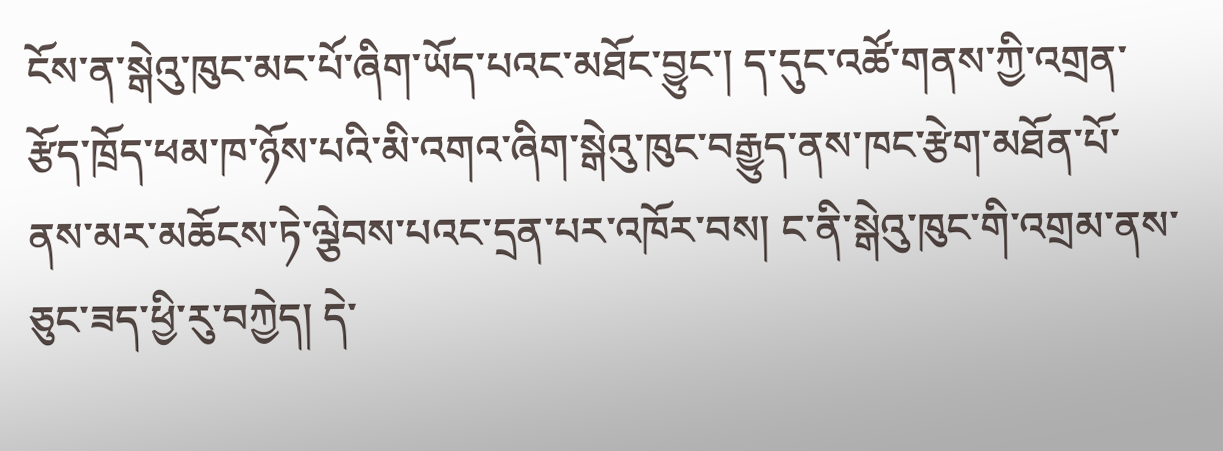ངོས་ན་སྒེའུ་ཁུང་མང་པོ་ཞིག་ཡོད་པའང་མཐོང་བྱུང་། ད་དུང་འཚོ་གནས་ཀྱི་འགྲན་རྩོད་ཁྲོད་ཕམ་ཁ་ཉོས་པའི་མི་འགའ་ཞིག་སྒེའུ་ཁུང་བརྒྱུད་ནས་ཁང་རྩེག་མཐོན་པོ་ནས་མར་མཆོངས་ཏེ་ལྕེབས་པའང་དྲན་པར་འཁོར་བས། ང་ནི་སྒེའུ་ཁུང་གི་འགྲམ་ནས་ཅུང་ཟད་ཕྱི་རུ་བཀྱེད། དེ་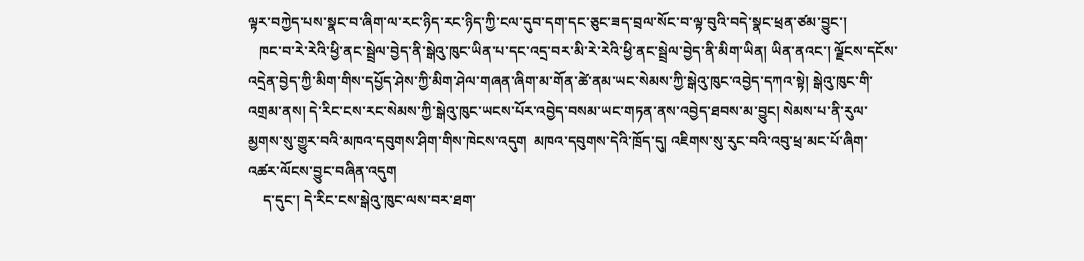ལྟར་བཀྱེད་པས་སྣང་བ་ཞིག་ལ་རང་ཉིད་རང་ཉིད་ཀྱི་ངལ་དུབ་དག་དང་ཅུང་ཟད་བྲལ་སོང་བ་ལྟ་བུའི་བདེ་སྣང་ཕྲན་ཙམ་བྱུང་།
   ཁང་བ་རེ་རེའི་ཕྱི་ནང་སྦྲེལ་བྱེད་ནི་སྒེའུ་ཁུང་ཡིན་པ་དང་འདྲ་བར་མི་རེ་རེའི་ཕྱི་ནང་སྦྲེལ་བྱེད་ནི་མིག་ཡིན། ཡིན་ནའང་། ལྗོངས་དངོས་འདྲེན་བྱེད་ཀྱི་མིག་གིས་དཔྱོད་ཤེས་ཀྱི་མིག་ཤེལ་གཞན་ཞིག་མ་གོན་ཚེ་ནམ་ཡང་སེམས་ཀྱི་སྒེའུ་ཁུང་འབྱེད་དཀའ་སྟེ། སྒེའུ་ཁུང་གི་འགྲམ་ནས། དེ་རིང་ངས་རང་སེམས་ཀྱི་སྒེའུ་ཁུང་ཡངས་པོར་འབྱེད་བསམ་ཡང་གཏན་ནས་འབྱེད་ཐབས་མ་བྱུང། སེམས་པ་ནི་རུལ་མྱགས་སུ་གྱུར་བའི་མཁའ་དབུགས་ཤིག་གིས་ཁེངས་འདུག  མཁའ་དབུགས་དེའི་ཁྲོད་དུ། འཇིགས་སུ་རུང་བའི་འབུ་ཕྲ་མང་པོ་ཞིག་འཚར་ལོངས་བྱུང་བཞིན་འདུག
    ད་དུང་། དེ་རིང་ངས་སྒེའུ་ཁུང་ལས་བར་ཐག་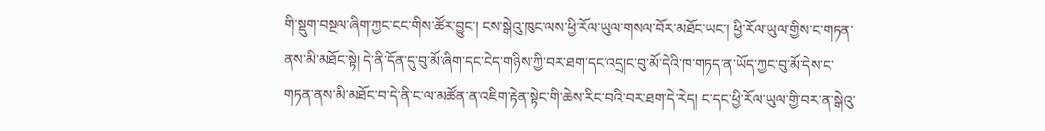གི་སྡུག་བསྔལ་ཞིག་ཀྱང་ངང་གིས་ཚོར་བྱུང་། ངས་སྒེའུ་ཁུང་ལས་ཕྱི་རོལ་ཡུལ་གསལ་བོར་མཐོང་ཡང་། ཕྱི་རོལ་ཡུལ་གྱིས་ང་གཏན་ནས་མི་མཐོང་སྟེ། དེ་ནི་དོན་དུ་བུ་མོ་ཞིག་དང་ངེད་གཉིས་ཀྱི་བར་ཐག་དང་འདྲ།ང་བུ་མོ་དེའི་ཁ་གཏད་ན་ཡོད་ཀྱང་བུ་མོ་དེས་ང་གཏན་ནས་མི་མཐོང་བ་དེ་ནི་ང་ལ་མཚོན་ན་འཇིག་རྟེན་སྟེང་གི་ཆེས་རིང་བའི་བར་ཐག་དེ་རེད། ང་དང་ཕྱི་རོལ་ཡུལ་གྱི་བར་ན་སྒེའུ་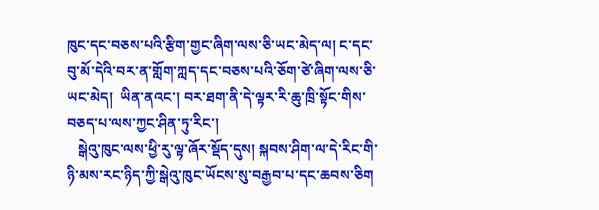ཁུང་དང་བཅས་པའི་རྩིག་གྱང་ཞིག་ལས་ཅི་ཡང་མེད་ལ། ང་དང་བུ་མོ་དེའི་བར་ན་གློག་ཀླད་དང་བཅས་པའི་ཅོག་ཙེ་ཞིག་ལས་ཅི་ཡང་མེད།  ཡིན་ནའང་། བར་ཐག་ནི་དེ་ལྟར་རི་ཆུ་ཁྲི་སྟོང་གིས་བཅད་པ་ལས་ཀྱང་ཤིན་ཏུ་རིང་།
   སྒེའུ་ཁུང་ལས་ཕྱི་རུ་ལྟ་ཞོར་སྡོད་དུས། སྐབས་ཤིག་ལ་དེ་རིང་གི་ཉི་མས་རང་ཉིད་ཀྱི་སྒེའུ་ཁུང་ཡོངས་སུ་བརྒྱབ་པ་དང་ཆབས་ཅིག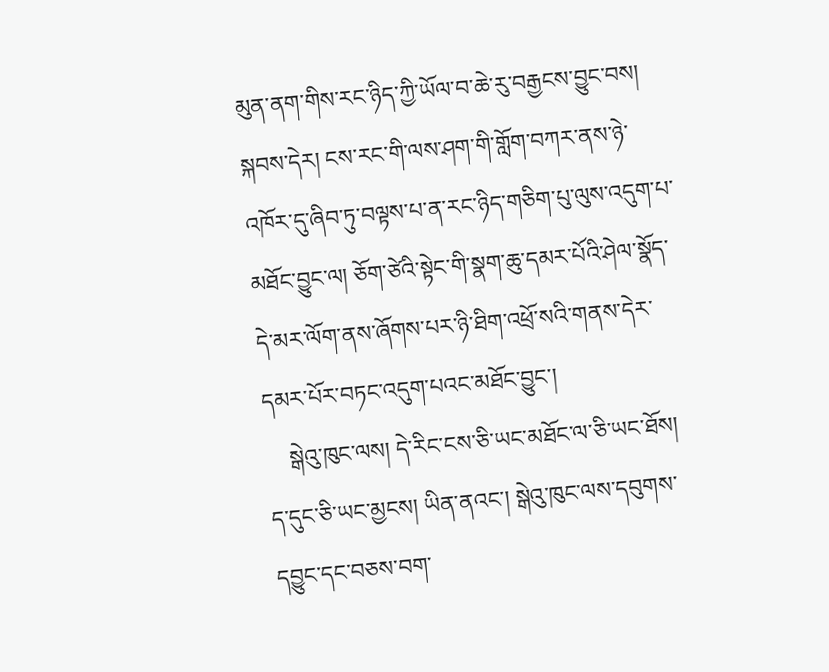མུན་ནག་གིས་རང་ཉིད་ཀྱི་ཡོལ་བ་ཆེ་རུ་བརྒྱངས་བྱུང་བས། སྐབས་དེར། ངས་རང་གི་ལས་ཤག་གི་གློག་བཀར་ནས་ཉེ་འཁོར་དུ་ཞིབ་ཏུ་བལྟས་པ་ན་རང་ཉིད་གཅིག་པུ་ལུས་འདུག་པ་མཐོང་བྱུང་ལ། ཅོག་ཙེའི་སྟེང་གི་སྣག་ཆུ་དམར་པོའི་ཤེལ་སྣོད་དེ་མར་ལོག་ནས་ཞོགས་པར་ཉི་ཐིག་འཕྲོ་སའི་གནས་དེར་དམར་པོར་བཏང་འདུག་པའང་མཐོང་བྱུང་།
    སྒེའུ་ཁུང་ལས། དེ་རིང་ངས་ཅི་ཡང་མཐོང་ལ་ཅི་ཡང་ཐོས། ད་དུང་ཅི་ཡང་མྱངས། ཡིན་ནའང་། སྒེའུ་ཁུང་ལས་དབུགས་དབྱུང་དང་བཅས་བག་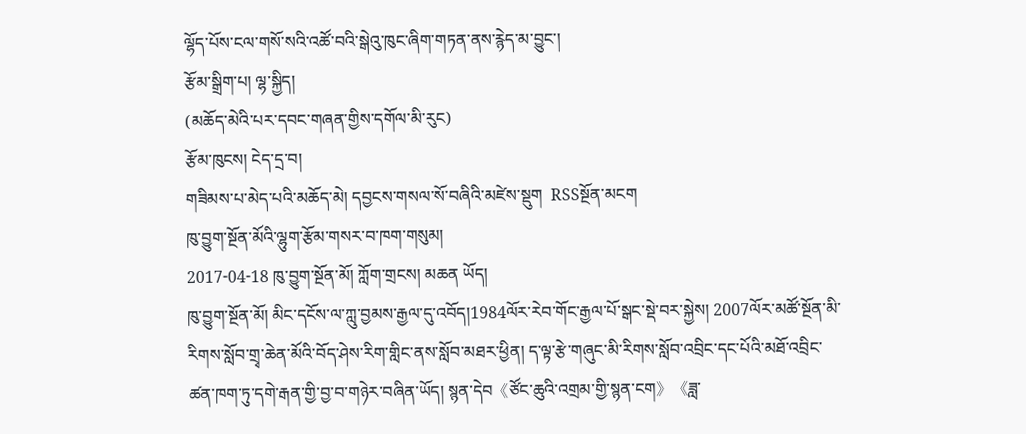ལྷོད་པོས་ངལ་གསོ་སའི་འཚོ་བའི་སྒེའུ་ཁུང་ཞིག་གཏན་ནས་རྙེད་མ་བྱུང་།
རྩོམ་སྒྲིག་པ། ལྷ་སྐྱིད།
(མཆོད་མེའི་པར་དབང་གཞན་གྱིས་དགོལ་མི་རུང)
རྩོམ་ཁུངས། ངེད་དྲ་བ།
གཟིམས་པ་མེད་པའི་མཆོད་མེ། དབྱངས་གསལ་སོ་བཞིའི་མཛེས་སྡུག  RSSསྔོན་མངག
ཁུ་བྱུག་སྔོན་མོའི་ལྷུག་རྩོམ་གསར་བ་ཁག་གསུམ།
2017-04-18 ཁུ་བྱུག་སྔོན་མོ། ཀློག་གྲངས། མཆན ཡོད།
ཁུ་བྱུག་སྔོན་མོ། མིང་དངོས་ལ་ཀླུ་བྱམས་རྒྱལ་དུ་འབོད།1984ལོར་རེབ་གོང་རྒྱལ་པོ་སྒང་སྡེ་བར་སྐྱེས། 2007ལོར་མཚོ་སྔོན་མི་རིགས་སློབ་གྲྭ་ཆེན་མོའི་བོད་ཤེས་རིག་གླིང་ནས་སློབ་མཐར་ཕྱིན། ད་ལྟ་རྩེ་གཞུང་མི་རིགས་སློབ་འབྲིང་དང་པོའི་མཐོ་འབྲིང་ཚན་ཁག་ཏུ་དགེ་རྒན་གྱི་བྱ་བ་གཉེར་བཞིན་ཡོད། སྙན་དེབ《ཙོང་ཆུའི་འགྲམ་གྱི་སྙན་ངག》《ཟླ་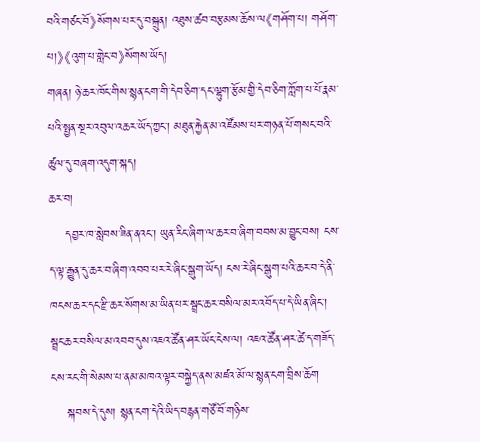བའི་གཙང་བོ》སོགས་པར་དུ་བསྐྲུན། འཐུས་ཚབ་བརྩམས་ཆོས་ལ《གཤོག་པ། གཤོག་པ།》《འུག་པ་གླེང་བ》སོགས་ཡོད།
གཞན། ཉེ་ཆར་ཁོང་གིས་སྙན་ངག་གི་དེབ་ཅིག་དང་ལྷུག་རྩོམ་གྱི་དེབ་ཅིག་ཀློག་པ་པོ་རྣམ་པའི་སྤྱན་སྔར་འབུལ་འཆར་ཡོད་ཀྱང་། མཐུན་རྐྱེན་མ་འཛོམས་པར་གཉན་པོ་གསང་བའི་ཚུལ་དུ་བཞག་འདུག་སྐད།
ཆར་བ།
    དབྱར་ཁ་སླེབས་ཟིན་ནའང་། ཡུན་རིང་ཞིག་ལ་ཆར་བ་ཞིག་བབས་མ་བྱུང་བས། ངས་ད་ལྟ་རྒྱུན་དུ་ཆར་བ་ཞིག་འབབ་པར་རེ་ཞིང་སྒུག་ཡོད། ངས་རེ་ཞིང་སྒུག་པའི་ཆར་བ་དེ་ནི་ཁངས་ཆར་དང་རྫི་ཆར་སོགས་མ་ཡིན་པར་སྦྲང་ཆར་བསིལ་མར་འབོད་པ་དེ་ཡིན་ཞིང་། སྦྲང་ཆར་བསིལ་མ་འབབ་དུས་འཇའ་ཚོན་ཤར་ཡོང་ངེས་ལ། འཇའ་ཚོན་ཤར་ཚེ་ད་གཟོད་ངས་རང་གི་སེམས་པ་ནམ་མཁའ་ལྟར་བསྐྱེད་ནས་མཛའ་མོ་ལ་སྙན་ངག་བྲིས་ཆོག
    སྐབས་དེ་དུས། སྙན་ངག་དེའི་ཡིད་བརྙན་གཙོ་བོ་གཉིས་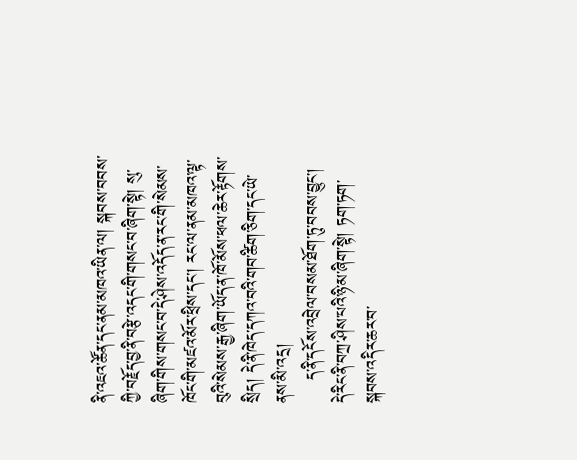ནི་འཇའ་ཚོན་དང་ནམ་མཁའ་ཡིན་ལ། སྐབས་བབས་ཀྱི་བརྗོད་བྱ་ནི་བརྩེ་འདང་གི་གསང་བ་ཞིག་སྟེ། སུ་ཞིག་གིས་གསང་བ་དེ་ཤེས་འདོད་ན་རང་གི་སེམས་ཁོང་གི་མཛའ་མོར་ཕྲིས་དང་། རང་ལ་ནམ་མཁའ་ལྟ་བུའི་སེམས་རྒྱ་ཞིག་ཡོད་ན་ཁོ་མོས་ཕལ་ཆེར་རྟོགས་སྲིད། དེ་ནི་ཁེད་དཀའ་བའི་གབ་ཚིག་ཅིག་དང་ཡེ་ནས་མི་འདྲ།
    ད་ནི་དངོས་འབྲེལ་བསམ་ཐོག་ཏུ་བབས་བྱུང་། དེ་རིང་ནི་བཀྲ་ཤིས་པའི་ཉི་མ་ཞིག་སྟེ། ཏག་ཏག་སྐབས་འདིར་ཆར་བ་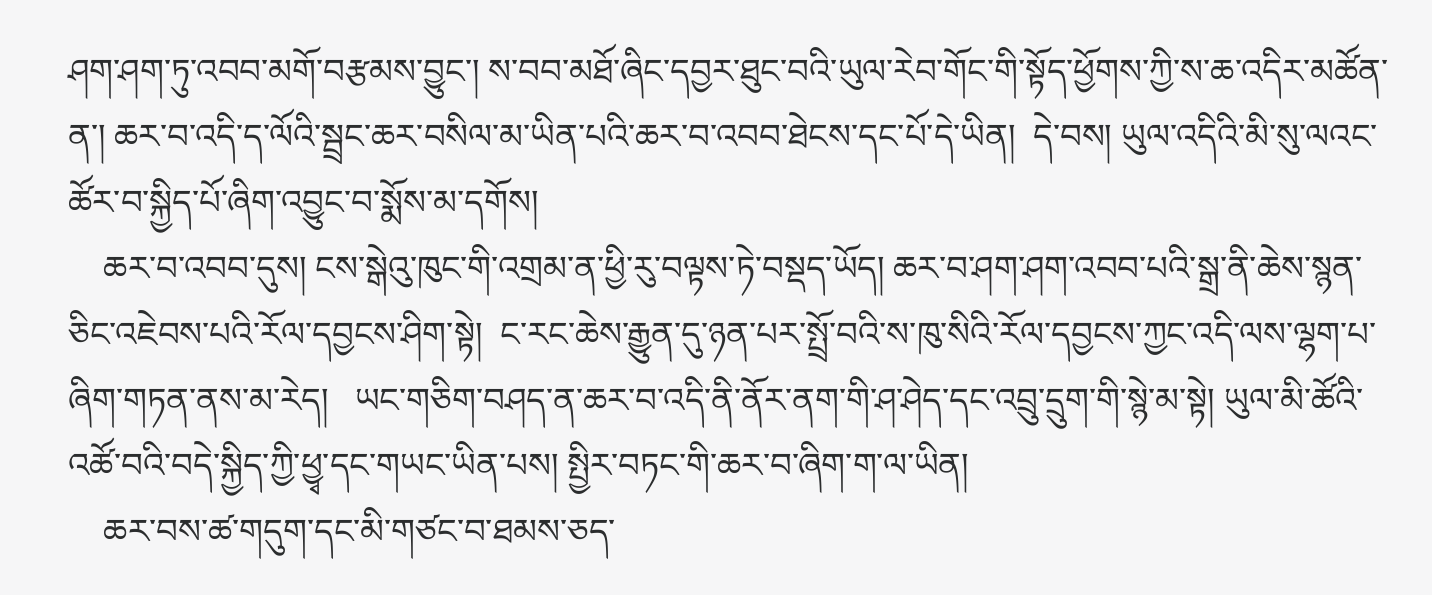ཤག་ཤག་ཏུ་འབབ་མགོ་བརྩམས་བྱུང་། ས་བབ་མཐོ་ཞིང་དབྱར་ཐུང་བའི་ཡུལ་རེབ་གོང་གི་སྟོད་ཕྱོགས་ཀྱི་ས་ཆ་འདིར་མཚོན་ན་། ཆར་བ་འདི་ད་ལོའི་སྦྲང་ཆར་བསིལ་མ་ཡིན་པའི་ཆར་བ་འབབ་ཐེངས་དང་པོ་དེ་ཡིན།  དེ་བས། ཡུལ་འདིའི་མི་སུ་ལའང་ཚོར་བ་སྐྱིད་པོ་ཞིག་འབྱུང་བ་སྨོས་མ་དགོས།
    ཆར་བ་འབབ་དུས། ངས་སྒེའུ་ཁུང་གི་འགྲམ་ན་ཕྱི་རུ་བལྟས་ཏེ་བསྡད་ཡོད། ཆར་བ་ཤག་ཤག་འབབ་པའི་སྒྲ་ནི་ཆེས་སྙན་ཅིང་འཇེབས་པའི་རོལ་དབྱངས་ཤིག་སྟེ།  ང་རང་ཆེས་རྒྱུན་དུ་ཉན་པར་སྤྲོ་བའི་ས་ཁུ་སིའི་རོལ་དབྱངས་ཀྱང་འདི་ལས་ལྷག་པ་ཞིག་གཏན་ནས་མ་རེད།   ཡང་གཅིག་བཤད་ན་ཆར་བ་འདི་ནི་ནོར་ནག་གི་ཤ་ཤེད་དང་འབྲུ་དྲུག་གི་སྙེ་མ་སྟེ། ཡུལ་མི་ཚོའི་འཚོ་བའི་བདེ་སྐྱིད་ཀྱི་ཕྱྭ་དང་གཡང་ཡིན་པས། སྤྱིར་བཏང་གི་ཆར་བ་ཞིག་ག་ལ་ཡིན།
    ཆར་བས་ཚ་གདུག་དང་མི་གཙང་བ་ཐམས་ཅད་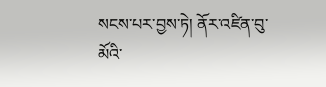སངས་པར་བྱས་ཏེ། ནོར་འཛིན་བུ་མོའི་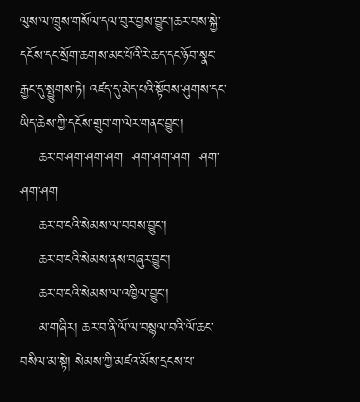ལུས་ལ་ཁྲུས་གསོལ་དལ་བུར་བྱས་བྱུང་།ཆར་བས་སྐྱེ་དངོས་དང་སྲོག་ཆགས་མང་པོའི་རེ་ཆད་དང་ཉོབ་སྣང་རྒྱང་དུ་སྤྱུགས་ཏེ། འཛད་དུ་མེད་པའི་སྟོབས་ཤུགས་དང་ཡིད་ཆེས་ཀྱི་དངོས་གྲུབ་ག་ལེར་གནང་བྱུང་།
    ཆར་བ་ཤག་ཤག་ཤག  ཤག་ཤག་ཤག  ཤག་ཤག་ཤག
    ཆར་བ་ངའི་སེམས་ལ་བབས་བྱུང་།
    ཆར་བ་ངའི་སེམས་ནས་བཞུར་བྱུང་།
    ཆར་བ་ངའི་སེམས་ལ་འཁྱིལ་བྱུང་།
    མ་གཞིར། ཆར་བ་ནི་ལོ་ལ་བསྙལ་བའི་ལོ་ཆང་བསིལ་མ་སྟེ། སེམས་ཀྱི་མཛའ་མོས་དྲངས་པ་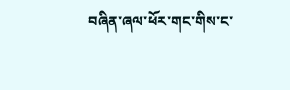བཞིན་ཞལ་ཕོར་གང་གིས་ང་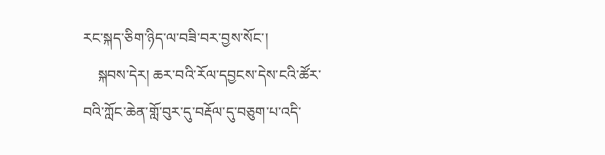རང་སྐད་ཅིག་ཉིད་ལ་བཟི་བར་བྱས་སོང་།
    སྐབས་དེར། ཆར་བའི་རོལ་དབྱངས་དེས་ངའི་ཚོར་བའི་ཀློང་ཆེན་གློ་བུར་དུ་བརྡོལ་དུ་བཅུག་པ་འདི་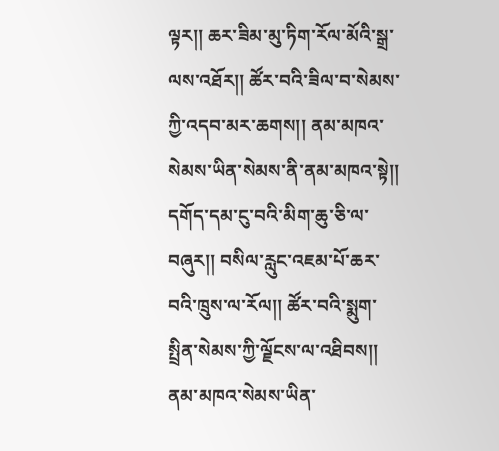ལྟར།། ཆར་ཟིམ་མུ་ཏིག་རོལ་མོའི་སྒྲ་ལས་འཐོར།། ཚོར་བའི་ཟིལ་བ་སེམས་ཀྱི་འདབ་མར་ཆགས།། ནམ་མཁའ་སེམས་ཡིན་སེམས་ནི་ནམ་མཁའ་སྟེ།། དགོད་དམ་ངུ་བའི་མིག་ཆུ་ཅི་ལ་བཞུར།། བསིལ་རླུང་འཇམ་པོ་ཆར་བའི་ཁྲུས་ལ་རོལ།། ཚོར་བའི་སྨུག་སྤྲིན་སེམས་ཀྱི་ལྗོངས་ལ་འཐིབས།།  ནམ་མཁའ་སེམས་ཡིན་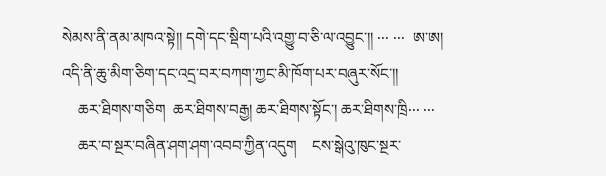སེམས་ནི་ནམ་མཁའ་སྟེ།། དགེ་དང་སྡིག་པའི་འགྱུ་བ་ཅི་ལ་འབྱུང་།། ··· ···  ཨ་ཨ། འདི་ནི་ཆུ་མིག་ཅིག་དང་འདྲ་བར་བཀག་ཀྱང་མི་ཁོག་པར་བཞུར་སོང་།།
    ཆར་ཐིགས་གཅིག  ཆར་ཐིགས་བརྒྱ། ཆར་ཐིགས་སྟོང་། ཆར་ཐིགས་ཁྲི··· ···
    ཆར་བ་སྔར་བཞིན་ཤག་ཤག་འབབ་ཀྱིན་འདུག    ངས་སྒེའུ་ཁུང་སྔར་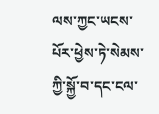ལས་ཀྱང་ཡངས་པོར་ཕྱེས་ཏེ་སེམས་ཀྱི་སྐྱོ་བ་དང་ངལ་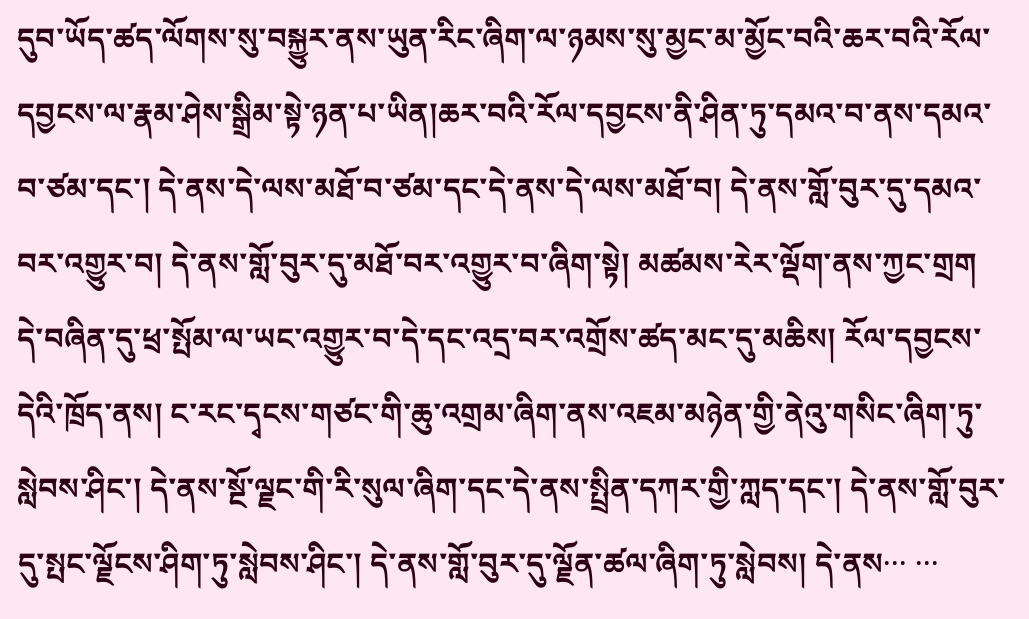དུབ་ཡོད་ཚད་ལོགས་སུ་བསྐྱུར་ནས་ཡུན་རིང་ཞིག་ལ་ཉམས་སུ་མྱང་མ་མྱོང་བའི་ཆར་བའི་རོལ་དབྱངས་ལ་རྣམ་ཤེས་སྒྲིམ་སྟེ་ཉན་པ་ཡིན།ཆར་བའི་རོལ་དབྱངས་ནི་ཤིན་ཏུ་དམའ་བ་ནས་དམའ་བ་ཙམ་དང་། དེ་ནས་དེ་ལས་མཐོ་བ་ཙམ་དང་དེ་ནས་དེ་ལས་མཐོ་བ། དེ་ནས་གློ་བུར་དུ་དམའ་བར་འགྱུར་བ། དེ་ནས་གློ་བུར་དུ་མཐོ་བར་འགྱུར་བ་ཞིག་སྟེ། མཚམས་རེར་ལྡོག་ནས་ཀྱང་གྲག  དེ་བཞིན་དུ་ཕྲ་སྤོམ་ལ་ཡང་འགྱུར་བ་དེ་དང་འདྲ་བར་འགྲོས་ཚད་མང་དུ་མཆིས། རོལ་དབྱངས་དེའི་ཁྲོད་ནས། ང་རང་དྭངས་གཙང་གི་ཆུ་འགྲམ་ཞིག་ནས་འཇམ་མཉེན་གྱི་ནེའུ་གསིང་ཞིག་ཏུ་སླེབས་ཤིང་། དེ་ནས་སྔོ་ལྗང་གི་རི་སུལ་ཞིག་དང་དེ་ནས་སྤྲིན་དཀར་གྱི་ཀླད་དང་། དེ་ནས་གློ་བུར་དུ་སྤང་ལྗོངས་ཤིག་ཏུ་སླེབས་ཤིང་། དེ་ནས་གློ་བུར་དུ་ལྗོན་ཚལ་ཞིག་ཏུ་སླེབས། དེ་ནས··· ···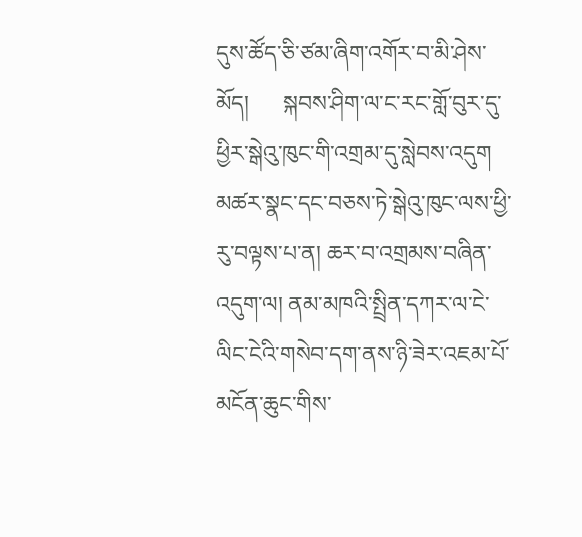དུས་ཚོད་ཅི་ཙམ་ཞིག་འགོར་བ་མི་ཤེས་མོད།      སྐབས་ཤིག་ལ་ང་རང་གློ་བུར་དུ་ཕྱིར་སྒེའུ་ཁུང་གི་འགྲམ་དུ་སླེབས་འདུག  མཚར་སྣང་དང་བཅས་ཏེ་སྒེའུ་ཁུང་ལས་ཕྱི་རུ་བལྟས་པ་ན། ཆར་བ་འགྲམས་བཞིན་འདུག་ལ། ནམ་མཁའི་སྤྲིན་དཀར་ལ་ངེ་ལིང་ངེའི་གསེབ་དག་ནས་ཉི་ཟེར་འཇམ་པོ་མངོན་ཆུང་གིས་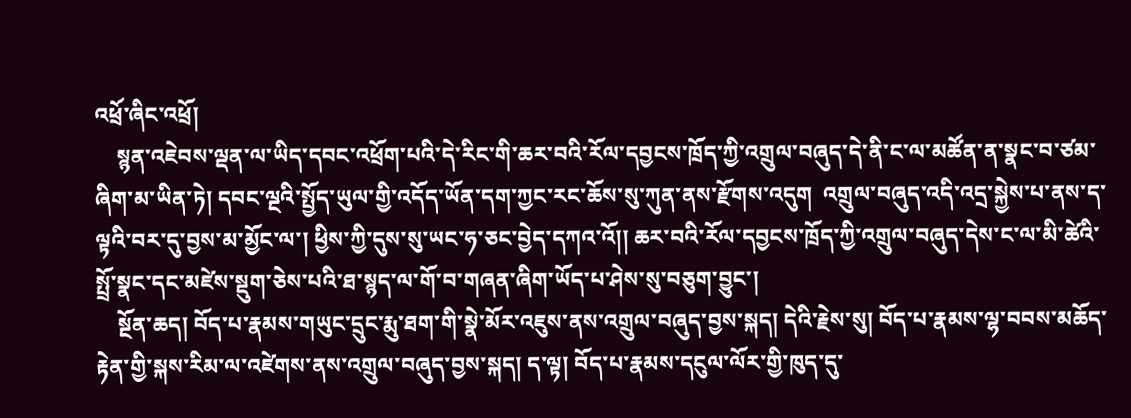འཕྲོ་ཞིང་འཕྲོ།
    སྙན་འཇེབས་ལྡན་ལ་ཡིད་དབང་འཕྲོག་པའི་དེ་རིང་གི་ཆར་བའི་རོལ་དབྱངས་ཁྲོད་ཀྱི་འགྲུལ་བཞུད་དེ་ནི་ང་ལ་མཚོན་ན་སྣང་བ་ཙམ་ཞིག་མ་ཡིན་ཏེ། དབང་ལྔའི་སྤྱོད་ཡུལ་གྱི་འདོད་ཡོན་དག་ཀྱང་རང་ཆོས་སུ་ཀུན་ནས་རྫོགས་འདུག  འགྲུལ་བཞུད་འདི་འདྲ་སྐྱེས་པ་ནས་ད་ལྟའི་བར་དུ་བྱས་མ་མྱོང་ལ་། ཕྱིས་ཀྱི་དུས་སུ་ཡང་ཧ་ཅང་བྱེད་དཀའ་འོ།། ཆར་བའི་རོལ་དབྱངས་ཁྲོད་ཀྱི་འགྲུལ་བཞུད་དེས་ང་ལ་མི་ཚེའི་སྤྲོ་སྣང་དང་མཛེས་སྡུག་ཅེས་པའི་ཐ་སྙད་ལ་གོ་བ་གཞན་ཞིག་ཡོད་པ་ཤེས་སུ་བཅུག་བྱུང་།
    སྔོན་ཆད། བོད་པ་རྣམས་གཡུང་དྲུང་རྨུ་ཐག་གི་སྣེ་མོར་འཇུས་ནས་འགྲུལ་བཞུད་བྱས་སྐད། དེའི་རྗེས་སུ། བོད་པ་རྣམས་ལྷ་བབས་མཆོད་རྟེན་གྱི་སྐས་རིམ་ལ་འཛེགས་ནས་འགྲུལ་བཞུད་བྱས་སྐད། ད་ལྟ། བོད་པ་རྣམས་དངུལ་ལོར་གྱི་ཁུད་དུ་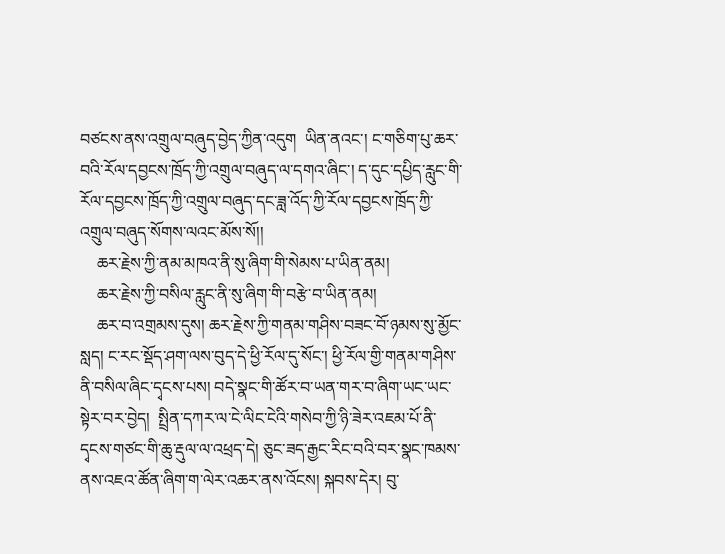བཙངས་ནས་འགྲུལ་བཞུད་བྱེད་ཀྱིན་འདུག  ཡིན་ནའང་། ང་གཅིག་པུ་ཆར་བའི་རོལ་དབྱངས་ཁྲོད་ཀྱི་འགྲུལ་བཞུད་ལ་དགའ་ཞིང་། ད་དུང་དཔྱིད་རླུང་གི་རོལ་དབྱངས་ཁྲོད་ཀྱི་འགྲུལ་བཞུད་དང་ཟླ་འོད་ཀྱི་རོལ་དབྱངས་ཁྲོད་ཀྱི་འགྲུལ་བཞུད་སོགས་ལའང་མོས་སོ།།
    ཆར་རྗེས་ཀྱི་ནམ་མཁའ་ནི་སུ་ཞིག་གི་སེམས་པ་ཡིན་ནམ།
    ཆར་རྗེས་ཀྱི་བསིལ་རླུང་ནི་སུ་ཞིག་གི་བརྩེ་བ་ཡིན་ནམ།
    ཆར་བ་འགྲམས་དུས། ཆར་རྗེས་ཀྱི་གནམ་གཤིས་བཟང་བོ་ཉམས་སུ་མྱོང་སླད། ང་རང་སྡོད་ཤག་ལས་བུད་དེ་ཕྱི་རོལ་དུ་སོང་། ཕྱི་རོལ་གྱི་གནམ་གཤིས་ནི་བསིལ་ཞིང་དྭངས་པས། བདེ་སྣང་གི་ཚོར་བ་ཡན་གར་བ་ཞིག་ཡང་ཡང་སྟེར་བར་བྱེད།  སྤྲིན་དཀར་ལ་ངེ་ལིང་ངེའི་གསེབ་ཀྱི་ཉི་ཟེར་འཇམ་པོ་ནི་དྭངས་གཙང་གི་ཆུ་རྡུལ་ལ་འཕྲད་དེ། ཅུང་ཟད་རྒྱང་རིང་བའི་བར་སྣང་ཁམས་ནས་འཇའ་ཚོན་ཞིག་ག་ལེར་འཆར་ནས་འོངས། སྐབས་དེར། བུ་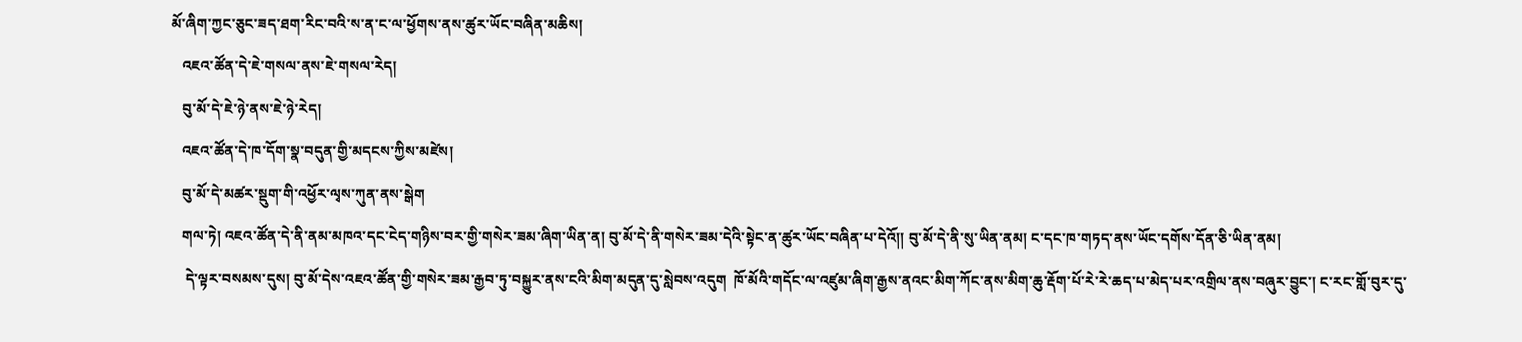མོ་ཞིག་ཀྱང་ཅུང་ཟད་ཐག་རིང་བའི་ས་ན་ང་ལ་ཕྱོགས་ནས་ཚུར་ཡོང་བཞིན་མཆིས།
   འཇའ་ཚོན་དེ་ཇེ་གསལ་ནས་ཇེ་གསལ་རེད།
   བུ་མོ་དེ་ཇེ་ཉེ་ནས་ཇེ་ཉེ་རེད།
   འཇའ་ཚོན་དེ་ཁ་དོག་སྣ་བདུན་གྱི་མདངས་ཀྱིས་མཛེས།
   བུ་མོ་དེ་མཚར་སྡུག་གི་འཕྱོར་ལྭས་ཀུན་ནས་སྒེག
   གལ་ཏེ། འཇའ་ཚོན་དེ་ནི་ནམ་མཁའ་དང་ངེད་གཉིས་བར་གྱི་གསེར་ཟམ་ཞིག་ཡིན་ན། བུ་མོ་དེ་ནི་གསེར་ཟམ་དེའི་སྟེང་ན་ཚུར་ཡོང་བཞིན་པ་དེའོ།། བུ་མོ་དེ་ནི་སུ་ཡིན་ནམ། ང་དང་ཁ་གཏད་ནས་ཡོང་དགོས་དོན་ཅི་ཡིན་ནམ།
    དེ་ལྟར་བསམས་དུས། བུ་མོ་དེས་འཇའ་ཚོན་གྱི་གསེར་ཟམ་རྒྱབ་ཏུ་བསྐྱུར་ནས་ངའི་མིག་མདུན་དུ་སླེབས་འདུག  ཁོ་མོའི་གདོང་ལ་འཛུམ་ཞིག་རྒྱས་ནའང་མིག་ཀོང་ནས་མིག་ཆུ་རྡོག་པོ་རེ་རེ་ཆད་པ་མེད་པར་འགྲིལ་ནས་བཞུར་བྱུང་། ང་རང་གློ་བུར་དུ་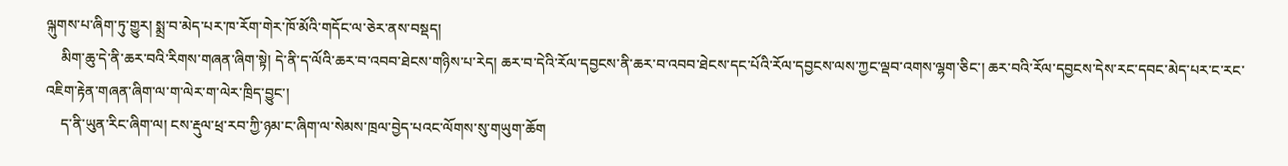ལྐུགས་པ་ཞིག་ཏུ་གྱུར། སྨྲ་བ་མེད་པར་ཁ་རོག་གེར་ཁོ་མོའི་གདོང་ལ་ཅེར་ནས་བསྡད།
    མིག་ཆུ་དེ་ནི་ཆར་བའི་རིགས་གཞན་ཞིག་སྟེ། དེ་ནི་ད་ལོའི་ཆར་བ་འབབ་ཐེངས་གཉིས་པ་རེད། ཆར་བ་དེའི་རོལ་དབྱངས་ནི་ཆར་བ་འབབ་ཐེངས་དང་པོའི་རོལ་དབྱངས་ལས་ཀྱང་ལྡབ་འགས་ལྷག་ཅིང་། ཆར་བའི་རོལ་དབྱངས་དེས་རང་དབང་མེད་པར་ང་རང་འཇིག་རྟེན་གཞན་ཞིག་ལ་ག་ལེར་ག་ལེར་ཁྲིད་བྱུང་།
    ད་ནི་ཡུན་རིང་ཞིག་ལ། ངས་རྡུལ་ཕྲ་རབ་ཀྱི་ཉམ་ང་ཞིག་ལ་སེམས་ཁྲལ་བྱེད་པའང་ལོགས་སུ་གཡུག་ཆོག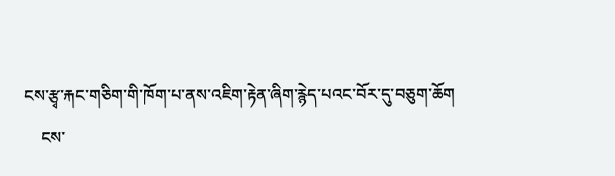ངས་རྩྭ་རྐང་གཅིག་གི་ཁོག་པ་ནས་འཇིག་རྟེན་ཞིག་རྙེད་པའང་བོར་དུ་བཅུག་ཆོག
    ངས་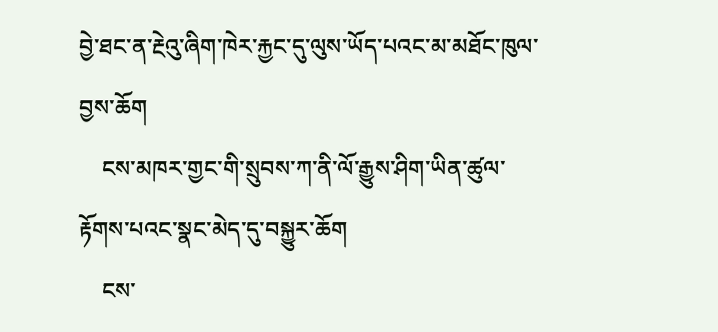བྱེ་ཐང་ན་རྔེའུ་ཞིག་ཁེར་རྐྱང་དུ་ལུས་ཡོད་པའང་མ་མཐོང་ཁུལ་བྱས་ཆོག
    ངས་མཁར་གྱང་གི་སྲུབས་ཀ་ནི་ལོ་རྒྱུས་ཤིག་ཡིན་ཚུལ་རྟོགས་པའང་སྣང་མེད་དུ་བསྐྱུར་ཆོག
    ངས་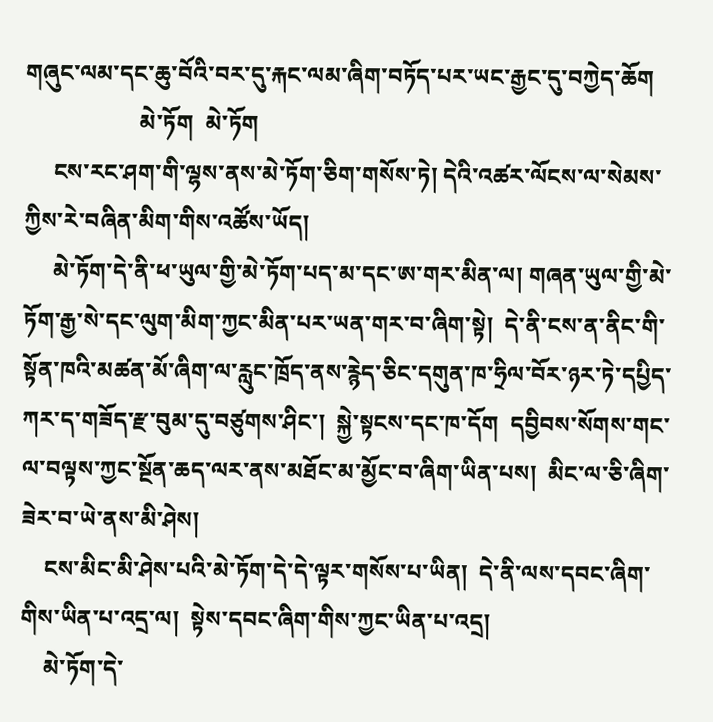གཞུང་ལམ་དང་ཆུ་བོའི་བར་དུ་རྐང་ལམ་ཞིག་བཏོད་པར་ཡང་རྒྱང་དུ་བཀྱེད་ཆོག
                    མེ་ཏོག  མེ་ཏོག
     ངས་རང་ཤག་གི་ལྷས་ནས་མེ་ཏོག་ཅིག་གསོས་ཏེ། དེའི་འཚར་ལོངས་ལ་སེམས་ཀྱིས་རེ་བཞིན་མིག་གིས་འཚོས་ཡོད།
     མེ་ཏོག་དེ་ནི་ཕ་ཡུལ་གྱི་མེ་ཏོག་པད་མ་དང་ཨ་གར་མིན་ལ། གཞན་ཡུལ་གྱི་མེ་ཏོག་རྒྱ་སེ་དང་ལུག་མིག་ཀྱང་མིན་པར་ཡན་གར་བ་ཞིག་སྟེ།  དེ་ནི་ངས་ན་ནིང་གི་སྟོན་ཁའི་མཚན་མོ་ཞིག་ལ་རླུང་ཁྲོད་ནས་རྙེད་ཅིང་དགུན་ཁ་ཧྲིལ་བོར་ཉར་ཏེ་དཔྱིད་ཀར་ད་གཟོད་རྫ་བུམ་དུ་བཙུགས་ཤིང་།  སྐྱེ་སྟངས་དང་ཁ་དོག  དབྱིབས་སོགས་གང་ལ་བལྟས་ཀྱང་སྔོན་ཆད་ལར་ནས་མཐོང་མ་མྱོང་བ་ཞིག་ཡིན་པས།  མིང་ལ་ཅི་ཞིག་ཟེར་བ་ཡེ་ནས་མི་ཤེས།
    ངས་མིང་མི་ཤེས་པའི་མེ་ཏོག་དེ་དེ་ལྟར་གསོས་པ་ཡིན།  དེ་ནི་ལས་དབང་ཞིག་གིས་ཡིན་པ་འདྲ་ལ།  སྟེས་དབང་ཞིག་གིས་ཀྱང་ཡིན་པ་འདྲ།
    མེ་ཏོག་དེ་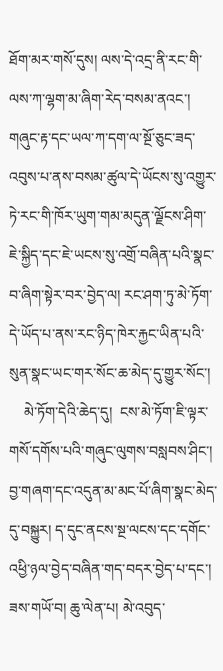ཐོག་མར་གསོ་དུས། ལས་དེ་འདྲ་ནི་རང་གི་ལས་ཀ་ལྷག་མ་ཞིག་རེད་བསམ་ནའང་།  གཞུང་རྟ་དང་ཡལ་ཀ་དག་ལ་སྔོ་ཅུང་ཟད་འབུས་པ་ནས་བསམ་ཚུལ་དེ་ཡོངས་སུ་འགྱུར་ཏེ་རང་གི་ཁོར་ཡུག་གམ་མདུན་ལྗོངས་ཤིག་ཇེ་སྐྱིད་དང་ཇེ་ཡངས་སུ་འགྲོ་བཞིན་པའི་སྣང་བ་ཞིག་སྟེར་བར་བྱེད་ལ། རང་ཤག་ཏུ་མེ་ཏོག་དེ་ཡོད་པ་ནས་རང་ཉིད་ཁེར་རྐྱང་ཡིན་པའི་སུན་སྣང་ཡང་གར་སོང་ཆ་མེད་དུ་གྱུར་སོང་།
    མེ་ཏོག་དེའི་ཆེད་དུ།  ངས་མེ་ཏོག་ཇི་ལྟར་གསོ་དགོས་པའི་གཞུང་ལུགས་བསླབས་ཤིང་། བྱ་གཞག་དང་འདུན་མ་མང་པོ་ཞིག་སྣང་མེད་དུ་བསྐྱུར། ད་དུང་ནངས་སྔ་ལངས་དང་དགོང་འཕྱི་ཉལ་བྱེད་བཞིན་གད་བདར་བྱེད་པ་དང་། ཟས་གཡོ་བ། ཆུ་ལེན་པ། མེ་འབུད་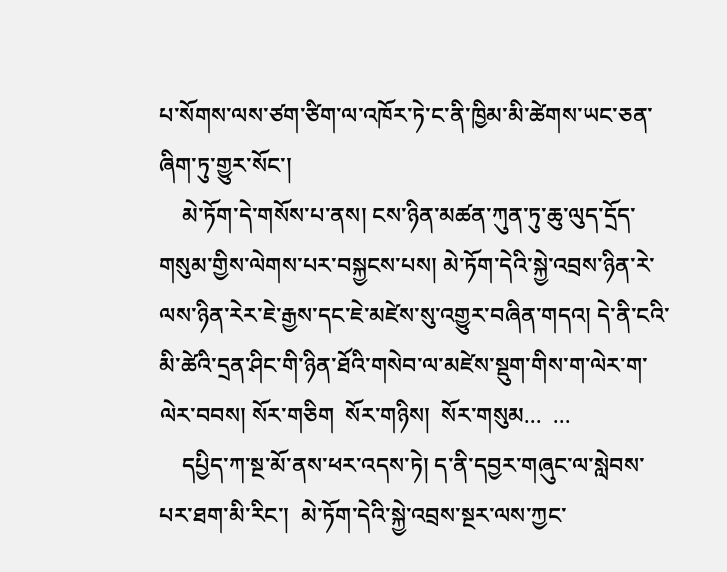པ་སོགས་ལས་ཙག་ཙིག་ལ་འཁོར་ཏེ་ང་ནི་ཁྱིམ་མི་ཚེགས་ཡང་ཅན་ཞིག་ཏུ་གྱུར་སོང་།
    མེ་ཏོག་དེ་གསོས་པ་ནས། ངས་ཉིན་མཚན་ཀུན་ཏུ་ཆུ་ལུད་དྲོད་གསུམ་གྱིས་ལེགས་པར་བསྐྱངས་པས། མེ་ཏོག་དེའི་སྐྱེ་འབྲས་ཉིན་རེ་ལས་ཉིན་རེར་ཇེ་རྒྱས་དང་ཇེ་མཛེས་སུ་འགྱུར་བཞིན་གདའ། དེ་ནི་ངའི་མི་ཚེའི་དྲན་ཤིང་གི་ཉིན་ཐོའི་གསེབ་ལ་མཛེས་སྡུག་གིས་ག་ལེར་ག་ལེར་བབས། སོར་གཅིག  སོར་གཉིས།  སོར་གསུམ...  ...
    དཔྱིད་ཀ་སྔ་མོ་ནས་ཕར་འདས་ཏེ། ད་ནི་དབྱར་གཞུང་ལ་སླེབས་པར་ཐག་མི་རིང་།  མེ་ཏོག་དེའི་སྐྱེ་འབྲས་སྔར་ལས་ཀྱང་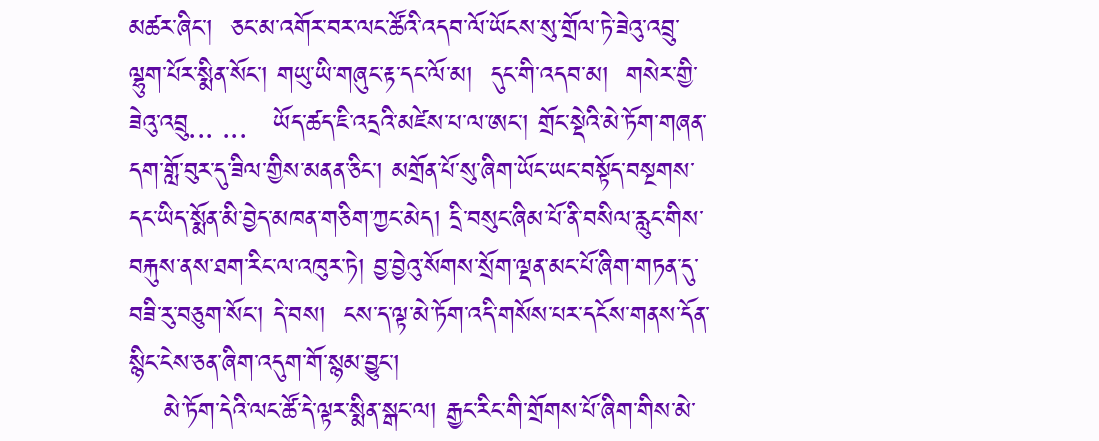མཚར་ཞིང་།  ཅང་མ་འགོར་བར་ལང་ཚོའི་འདབ་ལོ་ཡོངས་སུ་གྲོལ་ཏེ་ཟེའུ་འབྲུ་ལྷུག་པོར་སྨིན་སོང་། གཡུ་ཡི་གཞུང་རྟ་དང་ལོ་མ།  དུང་གི་འདབ་མ།  གསེར་གྱི་ཟེའུ་འབྲུ... ...   ཡོད་ཚད་ཇི་འདྲའི་མཛེས་པ་ལ་ཨང་། གྲོང་སྡེའི་མེ་ཏོག་གཞན་དག་གློ་བུར་དུ་ཟིལ་གྱིས་མནན་ཅིང་། མགྲོན་པོ་སུ་ཞིག་ཡོང་ཡང་བསྟོད་བསྔགས་དང་ཡིད་སྨོན་མི་བྱེད་མཁན་གཅིག་ཀྱང་མེད། དྲི་བསུང་ཞིམ་པོ་ནི་བསིལ་རླུང་གིས་བརྐུས་ནས་ཐག་རིང་ལ་འཁུར་ཏེ། བྱ་བྱེའུ་སོགས་སྲོག་ལྡན་མང་པོ་ཞིག་གཏན་དུ་བཟི་རུ་བཅུག་སོང་། དེ་བས།  ངས་ད་ལྟ་མེ་ཏོག་འདི་གསོས་པར་དངོས་གནས་དོན་སྙིང་ངེས་ཅན་ཞིག་འདུག་གོ་སྙམ་བྱུང་།
    མེ་ཏོག་དེའི་ལང་ཚོ་དེ་ལྟར་སྨིན་སྒང་ལ། རྒྱང་རིང་གི་གྲོགས་པོ་ཞིག་གིས་མེ་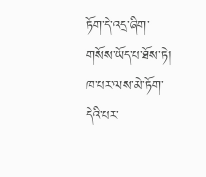ཏོག་དེ་འདྲ་ཞིག་གསོས་ཡོད་པ་ཐོས་ཏེ།  ཁ་པར་ལས་མེ་ཏོག་དེའི་པར་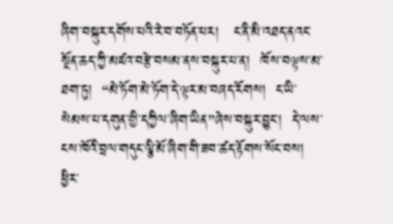ཞིག་བསྐུར་དགོས་པའི་རེ་བ་བཏོན་པར།   ང་ནི་མི་འཐད་ནའང་སྔོན་ཆད་ཀྱི་མཛའ་བརྩེ་བསམ་ནས་བསྐུར་པ་ན།  ཁོས་བལྟས་མ་ཐག་ཏུ།  “མེ་ཏོག་མེ་ཏོག་དེ་ལྟར་མ་བཞད་རོགས།  ང་ཡི་སེམས་པ་དགུན་གྱི་དཀྱིལ་ཞིག་ཡིན”ཞེས་བསྐུར་བྱུང་།  དེ་ལས་ངས་ཁོའི་བྲལ་གདུང་ལྕི་མོ་ཞིག་གི་ཟབ་ཚད་རྟོགས་སོང་བས།  ཕྱིར་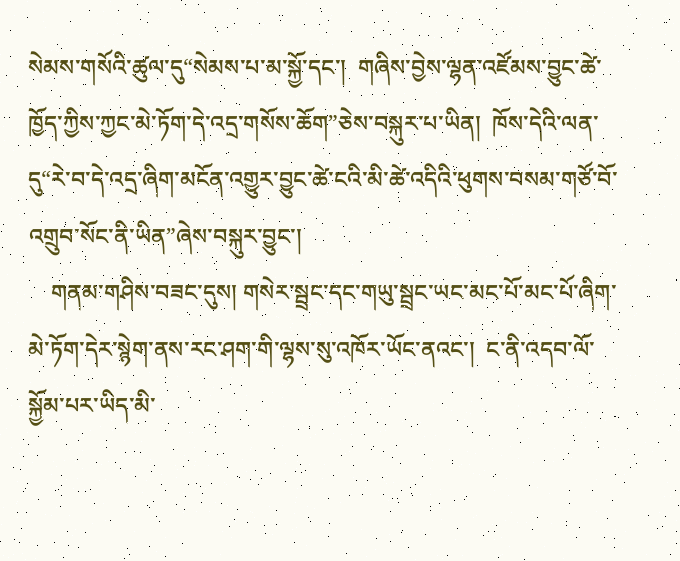སེམས་གསོའི་ཚུལ་དུ“སེམས་པ་མ་སྐྱོ་དང་།  གཞིས་བྱེས་ལྷན་འཛོམས་བྱུང་ཚེ་ཁྱོད་ཀྱིས་ཀྱང་མེ་ཏོག་དེ་འདྲ་གསོས་ཆོག”ཅེས་བསྐུར་པ་ཡིན།  ཁོས་དེའི་ལན་དུ“རེ་བ་དེ་འདྲ་ཞིག་མངོན་འགྱུར་བྱུང་ཚེ་ངའི་མི་ཚེ་འདིའི་ཕུགས་བསམ་གཙོ་བོ་འགྲུབ་སོང་ནི་ཡིན”ཞེས་བསྐུར་བྱུང་།
    གནམ་གཤིས་བཟང་དུས། གསེར་སྦྲང་དང་གཡུ་སྦྲང་ཡང་མང་པོ་མང་པོ་ཞིག་མེ་ཏོག་དེར་སྙེག་ནས་རང་ཤག་གི་ལྷས་སུ་འཁོར་ཡོང་ནའང་།  ང་ནི་འདབ་ལོ་སྐྱོམ་པར་ཡིད་མི་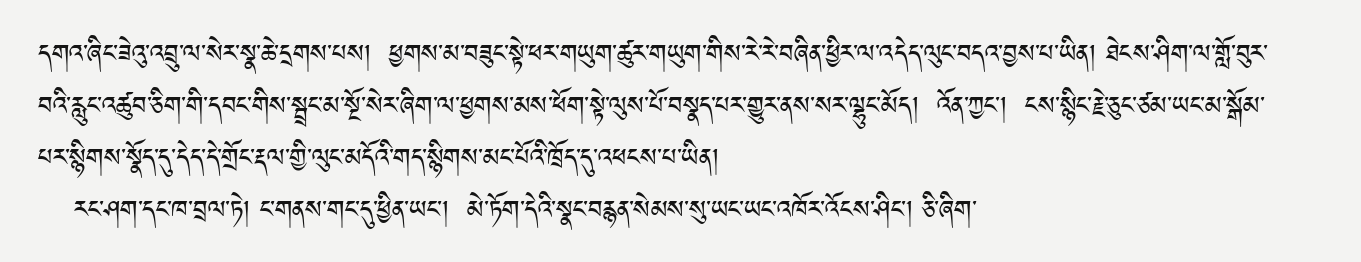དགའ་ཞིང་ཟེའུ་འབྲུ་ལ་སེར་སྣ་ཆེ་དྲགས་པས།  ཕྱགས་མ་བཟུང་སྟེ་ཕར་གཡུག་ཚུར་གཡུག་གིས་རེ་རེ་བཞིན་ཕྱིར་ལ་འདེད་ལུང་བདའ་བྱས་པ་ཡིན། ཐེངས་ཤིག་ལ་གློ་བུར་བའི་རླུང་འཚུབ་ཅིག་གི་དབང་གིས་སྦྲང་མ་སྔོ་སེར་ཞིག་ལ་ཕྱགས་མས་ཕོག་སྟེ་ལུས་པོ་བསྣད་པར་གྱུར་ནས་སར་ལྷུང་མོད།  འོན་ཀྱང་།  ངས་སྙིང་རྗེ་ཅུང་ཙམ་ཡང་མ་སྒོམ་པར་སྙིགས་སྣོད་དུ་དེད་དེ་གྲོང་རྡལ་གྱི་ལུང་མདོའི་གད་སྙིགས་མང་པོའི་ཁྲོད་དུ་འཕངས་པ་ཡིན།
    རང་ཤག་དང་ཁ་བྲལ་ཏེ། ང་གནས་གང་དུ་ཕྱིན་ཡང་།  མེ་ཏོག་དེའི་སྣང་བརྙན་སེམས་སུ་ཡང་ཡང་འཁོར་འོངས་ཤིང་། ཅི་ཞིག་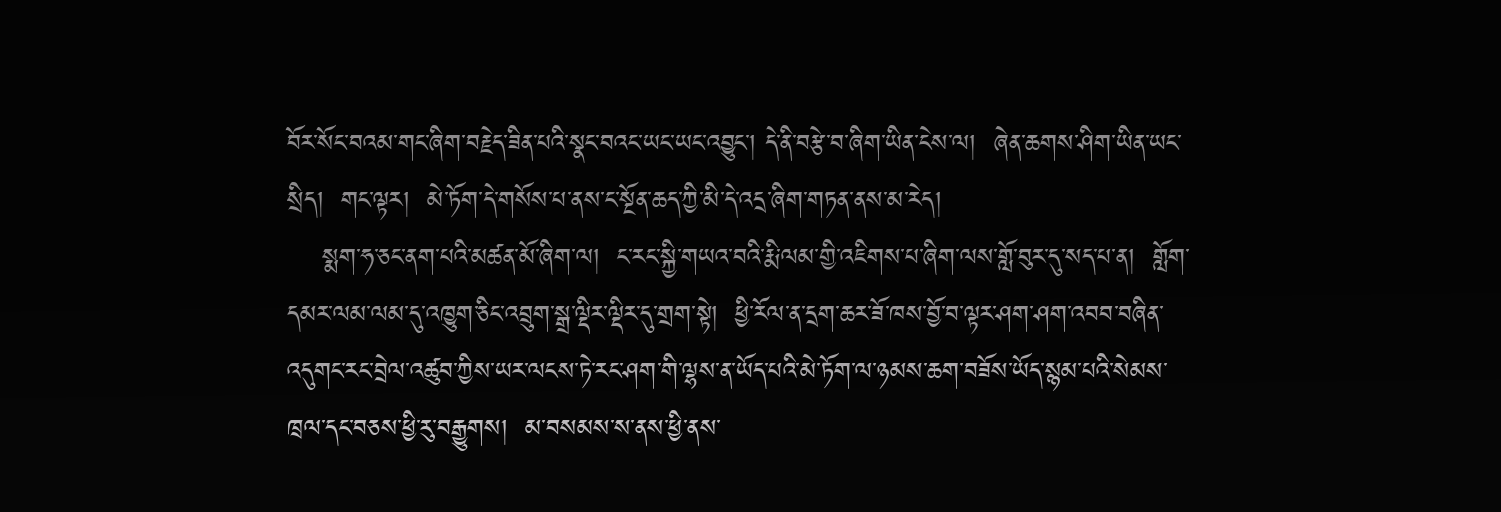བོར་སོང་བའམ་གང་ཞིག་བརྗེད་ཟིན་པའི་སྣང་བའང་ཡང་ཡང་འབྱུང་། དེ་ནི་བརྩེ་བ་ཞིག་ཡིན་ངེས་ལ།  ཞེན་ཆགས་ཤིག་ཡིན་ཡང་སྲིད།  གང་ལྟར།  མེ་ཏོག་དེ་གསོས་པ་ནས་ང་སྔོན་ཆད་ཀྱི་མི་དེ་འདྲ་ཞིག་གཏན་ནས་མ་རེད།
    སྨག་ཧ་ཅང་ནག་པའི་མཚན་མོ་ཞིག་ལ།  ང་རང་སྐྱི་གཡའ་བའི་རྨི་ལམ་གྱི་འཇིགས་པ་ཞིག་ལས་གློ་བུར་དུ་སད་པ་ན།  གློག་དམར་ལམ་ལམ་དུ་འཁྱུག་ཅིང་འབྲུག་སྒྲ་ལྡིར་ལྡིར་དུ་གྲག་སྟེ།  ཕྱི་རོལ་ན་དྲག་ཆར་ཟོ་ཁས་བྱོ་བ་ལྟར་ཤག་ཤག་འབབ་བཞིན་འདུགང་རང་བྲེལ་འཚུབ་ཀྱིས་ཡར་ལངས་ཏེ་རང་ཤག་གི་ལྷས་ན་ཡོད་པའི་མེ་ཏོག་ལ་ཉམས་ཆག་བཟོས་ཡོད་སྙམ་པའི་སེམས་ཁྲལ་དང་བཅས་ཕྱི་རུ་བརྒྱུགས།  མ་བསམས་ས་ནས་ཕྱི་ནས་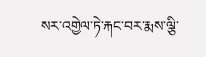སར་འགྱེལ་ཏེ་རྐང་བར་རྨས་ལྕི་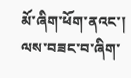མོ་ཞིག་ཕོག་ནའང་།  ལས་བཟང་བ་ཞིག་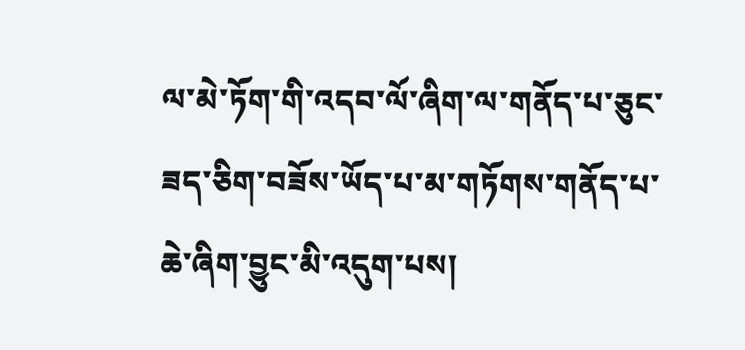ལ་མེ་ཏོག་གི་འདབ་ལོ་ཞིག་ལ་གནོད་པ་ཅུང་ཟད་ཅིག་བཟོས་ཡོད་པ་མ་གཏོགས་གནོད་པ་ཆེ་ཞིག་བྱུང་མི་འདུག་པས།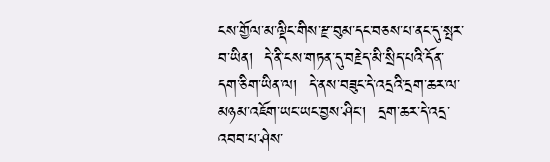ངས་གྱོལ་མ་ལྡིང་གིས་རྫ་བུམ་དང་བཅས་པ་ནང་དུ་སྤར་བ་ཡིན།  དེ་ནི་ངས་གཏན་དུ་བརྗེད་མི་སྲིད་པའི་དོན་དག་ཅིག་ཡིན་ལ།  དེ་ནས་བཟུང་དེ་འདྲའི་དྲག་ཆར་ལ་མཉམ་འཇོག་ཡང་ཡང་བྱས་ཤིང་།  དྲག་ཆར་དེ་འདྲ་འབབ་པ་ཤེས་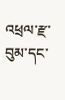འཕྲལ་རྫ་བུམ་དང་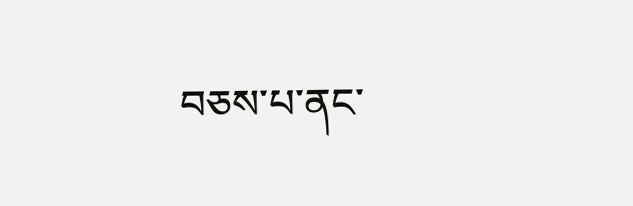བཅས་པ་ནང་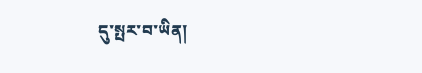དུ་སྤར་བ་ཡིན།